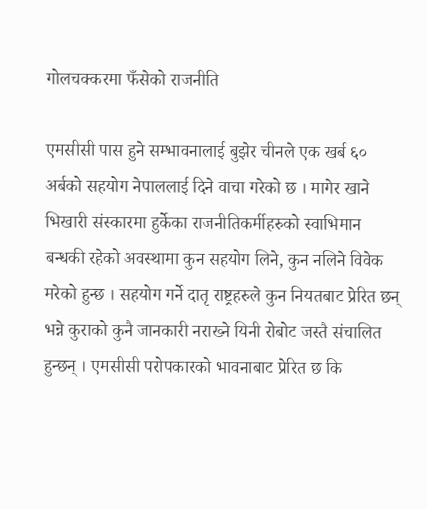गोलचक्करमा फँसेको राजनीति

एमसीसी पास हुने सम्भावनालाई बुझेर चीनले एक खर्ब ६० अर्बको सहयोग नेपाललाई दिने वाचा गरेको छ । मागेर खाने भिखारी संस्कारमा हुर्केका राजनीतिकर्मीहरुको स्वाभिमान बन्धकी रहेको अवस्थामा कुन सहयोग लिने, कुन नलिने विवेक मरेको हुन्छ । सहयोग गर्ने दातृ राष्ट्रहरुले कुन नियतबाट प्रेरित छन् भन्ने कुराको कुनै जानकारी नराख्ने यिनी रोबोट जस्तै संचालित हुन्छन् । एमसीसी परोपकारको भावनाबाट प्रेरित छ कि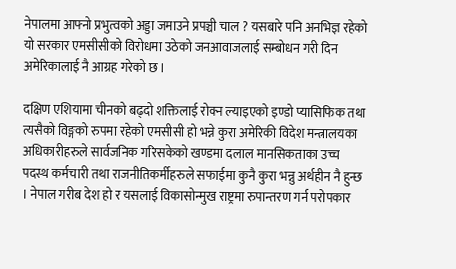नेपालमा आफ्नो प्रभुत्वको अड्डा जमाउने प्रपञ्ची चाल ? यसबारे पनि अनभिज्ञ रहेको यो सरकार एमसीसीको विरोधमा उठेको जनआवाजलाई सम्बोधन गरी दिन अमेरिकालाई नै आग्रह गरेको छ ।

दक्षिण एशियामा चीनको बढ्दो शक्तिलाई रोक्न ल्याइएको इण्डो प्यासिफिक तथा त्यसैको विङ्गको रुपमा रहेको एमसीसी हो भन्ने कुरा अमेरिकी विदेश मन्त्रालयका अधिकारीहरुले सार्वजनिक गरिसकेको खण्डमा दलाल मानसिकताका उच्च पदस्थ कर्मचारी तथा राजनीतिकर्मीहरुले सफाईमा कुनै कुरा भन्नु अर्थहीन नै हुन्छ । नेपाल गरीब देश हो र यसलाई विकासोन्मुख राष्ट्रमा रुपान्तरण गर्न परोपकार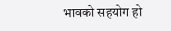भावको सहयोग हो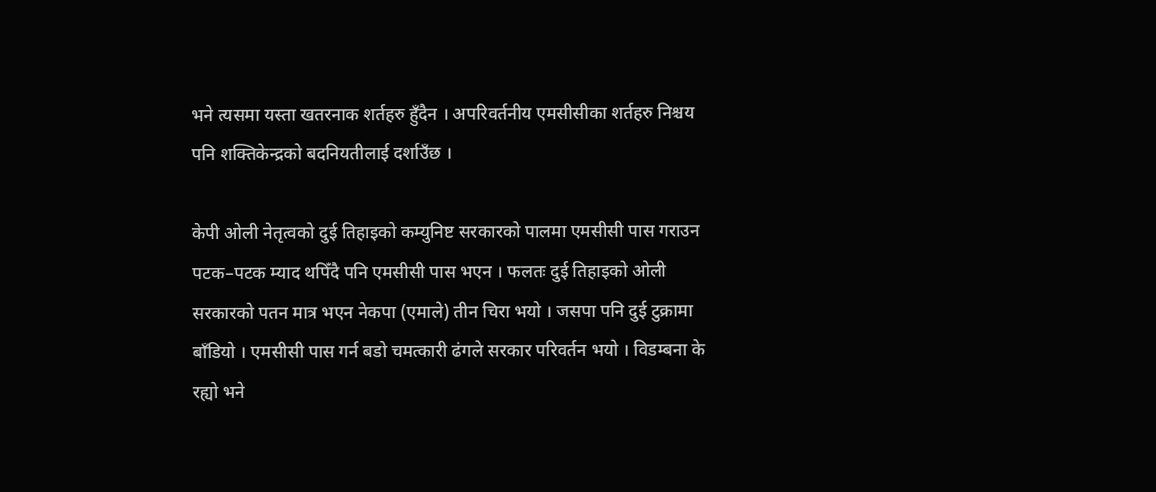भने त्यसमा यस्ता खतरनाक शर्तहरु हुँदैन । अपरिवर्तनीय एमसीसीका शर्तहरु निश्चय पनि शक्तिकेन्द्रको बदनियतीलाई दर्शाउँछ ।

केपी ओली नेतृत्वको दुई तिहाइको कम्युनिष्ट सरकारको पालमा एमसीसी पास गराउन पटक–पटक म्याद थपिँदै पनि एमसीसी पास भएन । फलतः दुई तिहाइको ओली सरकारको पतन मात्र भएन नेकपा (एमाले) तीन चिरा भयो । जसपा पनि दुई टुक्रामा बाँडियो । एमसीसी पास गर्न बडो चमत्कारी ढंगले सरकार परिवर्तन भयो । विडम्बना के रह्यो भने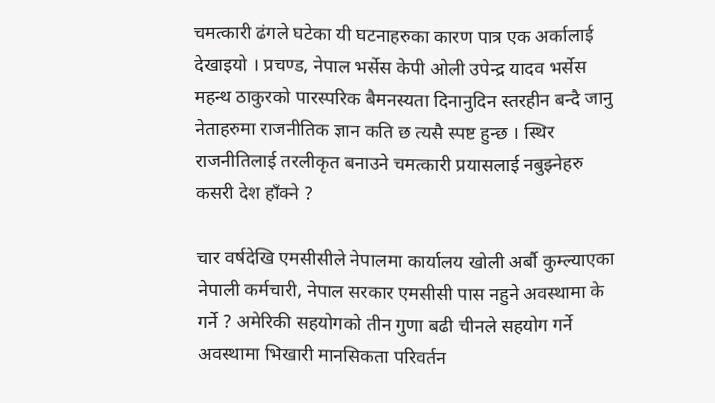चमत्कारी ढंगले घटेका यी घटनाहरुका कारण पात्र एक अर्कालाई देखाइयो । प्रचण्ड, नेपाल भर्सेस केपी ओली उपेन्द्र यादव भर्सेस महन्थ ठाकुरको पारस्परिक बैमनस्यता दिनानुदिन स्तरहीन बन्दै जानु नेताहरुमा राजनीतिक ज्ञान कति छ त्यसै स्पष्ट हुन्छ । स्थिर राजनीतिलाई तरलीकृत बनाउने चमत्कारी प्रयासलाई नबुझ्नेहरु कसरी देश हाँक्ने ?

चार वर्षदेखि एमसीसीले नेपालमा कार्यालय खोली अर्बौ कुम्ल्याएका नेपाली कर्मचारी, नेपाल सरकार एमसीसी पास नहुने अवस्थामा के गर्ने ? अमेरिकी सहयोगको तीन गुणा बढी चीनले सहयोग गर्ने अवस्थामा भिखारी मानसिकता परिवर्तन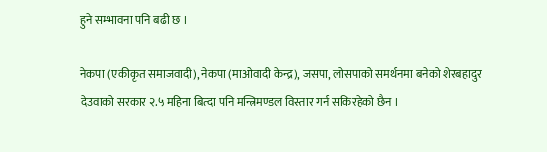हुने सम्भावना पनि बढी छ ।

नेकपा (एकीकृत समाजवादी), नेकपा (माओवादी केन्द्र), जसपा, लोसपाको समर्थनमा बनेको शेरबहादुर देउवाको सरकार २.५ महिना बित्दा पनि मन्त्रिमण्डल विस्तार गर्न सकिरहेको छैन ।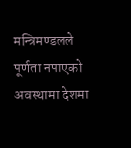मन्त्रिमण्डलले पूर्णता नपाएको अवस्थामा देशमा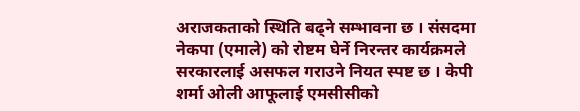अराजकताको स्थिति बढ्ने सम्भावना छ । संसदमा नेकपा (एमाले) को रोष्टम घेर्ने निरन्तर कार्यक्रमले सरकारलाई असफल गराउने नियत स्पष्ट छ । केपी शर्मा ओली आफूलाई एमसीसीको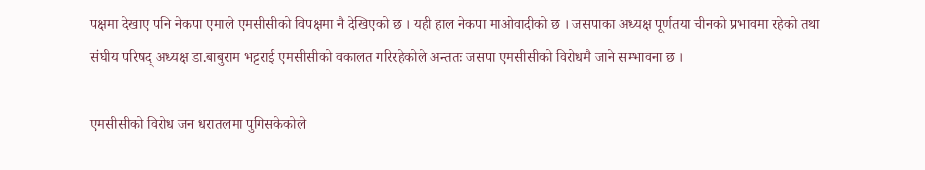पक्षमा देखाए पनि नेकपा एमाले एमसीसीको विपक्षमा नै देखिएको छ । यही हाल नेकपा माओवादीको छ । जसपाका अध्यक्ष पूर्णतया चीनको प्रभावमा रहेको तथा संघीय परिषद् अध्यक्ष डा.बाबुराम भट्टराई एमसीसीको वकालत गरिरहेकोले अन्ततः जसपा एमसीसीको विरोधमै जाने सम्भावना छ ।

एमसीसीको विरोध जन धरातलमा पुगिसकेकोले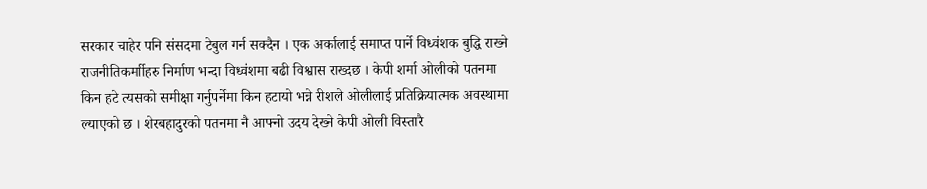सरकार चाहेर पनि संसदमा टेबुल गर्न सक्दैन । एक अर्कालाई समाप्त पार्ने विध्वंशक बुद्धि राख्ने राजनीतिकर्माीहरु निर्माण भन्दा विध्वंशमा बढी विश्वास राख्दछ । केपी शर्मा ओलीको पतनमा किन हटे त्यसको समीक्षा गर्नुपर्नेमा किन हटायो भन्ने रीशले ओलीलाई प्रतिक्रियात्मक अवस्थामा ल्याएको छ । शेरबहादुरको पतनमा नै आफ्नो उदय देख्ने केपी ओली विस्तारै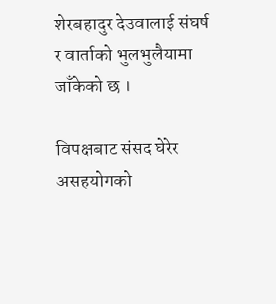शेरबहादुर देउवालाई संघर्ष र वार्ताको भुलभुलैयामा जाँकेको छ ।

विपक्षबाट संसद घेरेर असहयोगको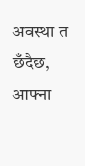अवस्था त छँदैछ, आफ्ना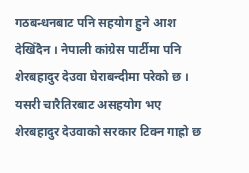गठबन्धनबाट पनि सहयोग हुने आश देखिँदैन । नेपाली कांग्रेस पार्टीमा पनि शेरबहादुर देउवा घेराबन्दीमा परेको छ । यसरी चारैतिरबाट असहयोग भए शेरबहादुर देउवाको सरकार टिक्न गाह्रो छ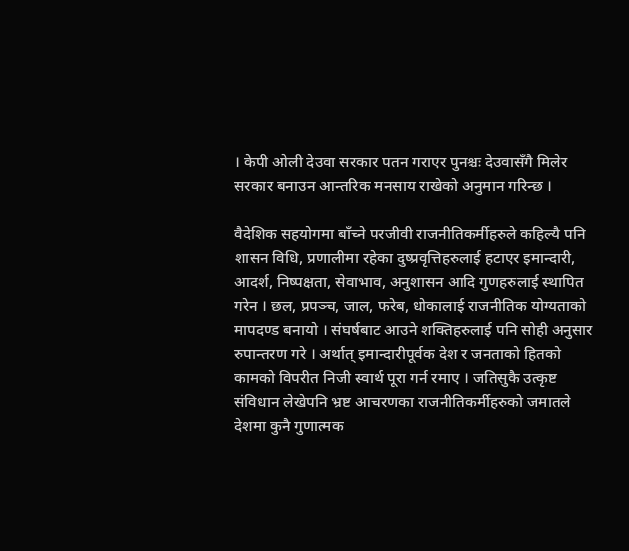। केपी ओली देउवा सरकार पतन गराएर पुनश्चः देउवासँगै मिलेर सरकार बनाउन आन्तरिक मनसाय राखेको अनुमान गरिन्छ ।

वैदेशिक सहयोगमा बाँच्ने परजीवी राजनीतिकर्मीहरुले कहिल्यै पनि शासन विधि, प्रणालीमा रहेका दुष्प्रवृत्तिहरुलाई हटाएर इमान्दारी, आदर्श, निष्पक्षता, सेवाभाव, अनुशासन आदि गुणहरुलाई स्थापित गरेन । छल, प्रपञ्च, जाल, फरेब, धोकालाई राजनीतिक योग्यताको मापदण्ड बनायो । संघर्षबाट आउने शक्तिहरुलाई पनि सोही अनुसार रुपान्तरण गरे । अर्थात् इमान्दारीपूर्वक देश र जनताको हितको कामको विपरीत निजी स्वार्थ पूरा गर्न रमाए । जतिसुकै उत्कृष्ट संविधान लेखेपनि भ्रष्ट आचरणका राजनीतिकर्मीहरुको जमातले देशमा कुनै गुणात्मक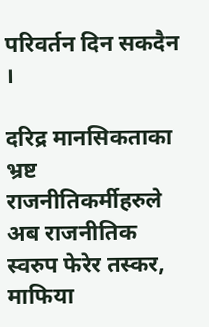परिवर्तन दिन सकदैन ।

दरिद्र मानसिकताका भ्रष्ट राजनीतिकर्मीहरुले अब राजनीतिक स्वरुप फेरेर तस्कर, माफिया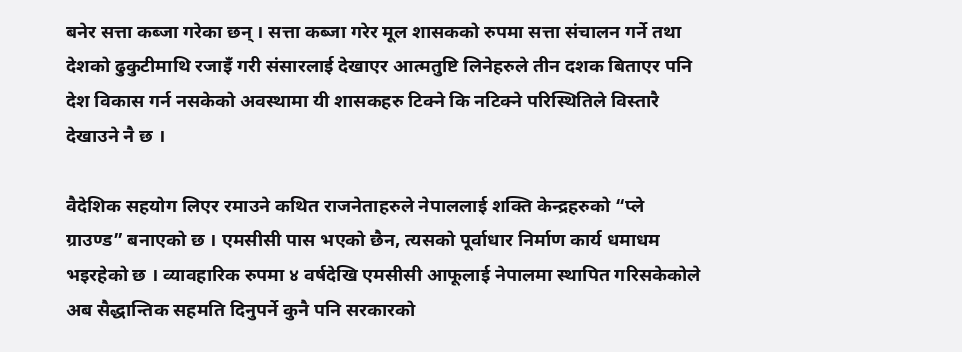बनेर सत्ता कब्जा गरेका छन् । सत्ता कब्जा गरेर मूल शासकको रुपमा सत्ता संचालन गर्ने तथा देशको ढुकुटीमाथि रजाइँ गरी संसारलाई देखाएर आत्मतुष्टि लिनेहरुले तीन दशक बिताएर पनि देश विकास गर्न नसकेको अवस्थामा यी शासकहरु टिक्ने कि नटिक्ने परिस्थितिले विस्तारै देखाउने नै छ ।

वैदेशिक सहयोग लिएर रमाउने कथित राजनेताहरुले नेपाललाई शक्ति केन्द्रहरुको “प्ले ग्राउण्ड” बनाएको छ । एमसीसी पास भएको छैन, त्यसको पूर्वाधार निर्माण कार्य धमाधम भइरहेको छ । व्यावहारिक रुपमा ४ वर्षदेखि एमसीसी आफूलाई नेपालमा स्थापित गरिसकेकोले अब सैद्धान्तिक सहमति दिनुपर्ने कुनै पनि सरकारको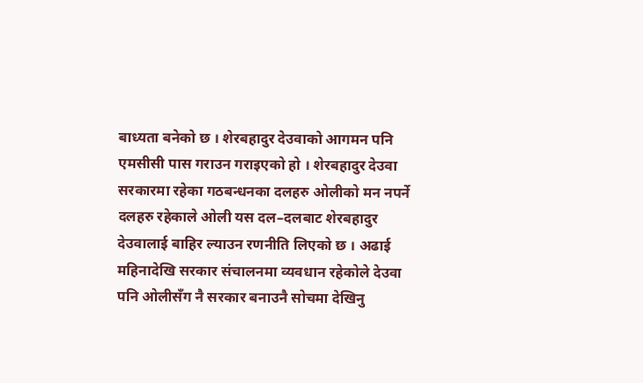बाध्यता बनेको छ । शेरबहादुर देउवाको आगमन पनि एमसीसी पास गराउन गराइएको हो । शेरबहादुर देउवा सरकारमा रहेका गठबन्धनका दलहरु ओलीको मन नपर्ने दलहरु रहेकाले ओली यस दल–दलबाट शेरबहादुर देउवालाई बाहिर ल्याउन रणनीति लिएको छ । अढाई महिनादेखि सरकार संचालनमा व्यवधान रहेकोले देउवा पनि ओलीसँग नै सरकार बनाउनै सोचमा देखिनु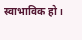स्वाभाविक हो ।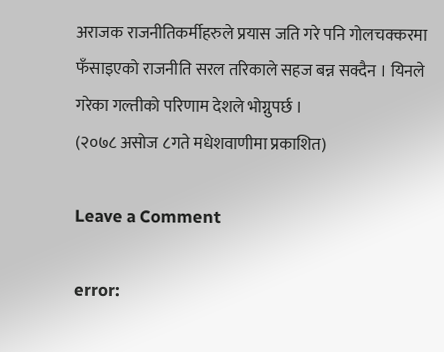अराजक राजनीतिकर्मीहरुले प्रयास जति गरे पनि गोलचक्करमा फँसाइएको राजनीति सरल तरिकाले सहज बन्न सक्दैन । यिनले गरेका गल्तीको परिणाम देशले भोग्नुपर्छ ।
(२०७८ असोज ८गते मधेशवाणीमा प्रकाशित)

Leave a Comment

error: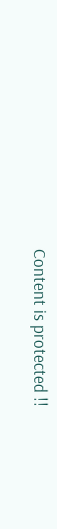Content is protected !!